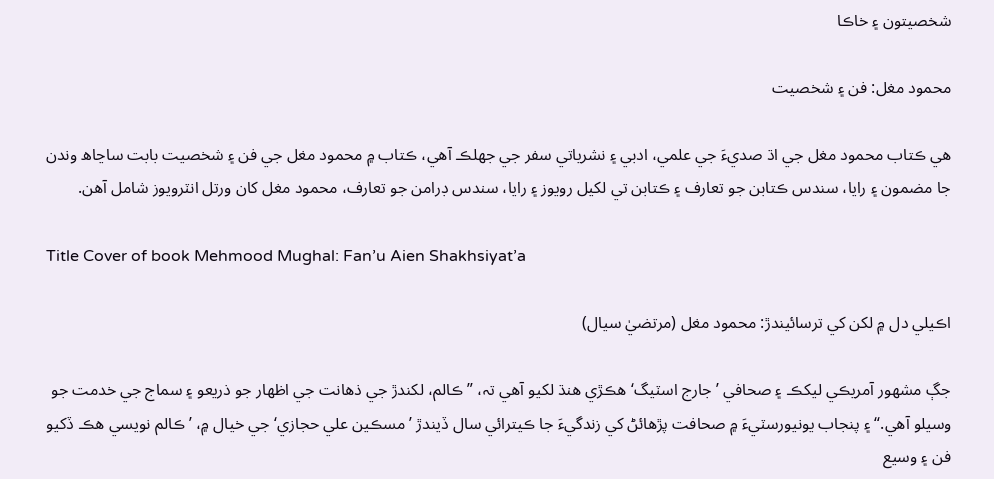شخصيتون ۽ خاڪا

محمود مغل: فن ۽ شخصيت

ھي ڪتاب محمود مغل جي اڌ صديءَ جي علمي، ادبي ۽ نشرياتي سفر جي جهلڪ آھي، ڪتاب ۾ محمود مغل جي فن ۽ شخصيت بابت ساڃاھ وندن جا مضمون ۽ رايا، سندس ڪتابن جو تعارف ۽ ڪتابن تي لکيل رويوز ۽ رايا، سندس ڊرامن جو تعارف، محمود مغل کان ورتل انٽرويوز شامل آھن.

Title Cover of book Mehmood Mughal: Fan’u Aien Shakhsiyat’a

اڪيلي دل ۾ لکن کي ترسائيندڙ: محمود مغل (مرتضيٰ سيال)

جڳ مشھور آمريڪي ليکڪ ۽ صحافي ’جارج اسٽيگ‘ هڪڙي هنڌ لکيو آهي تہ، ”ڪالم، لکندڙ جي ذهانت جي اظھار جو ذريعو ۽ سماج جي خدمت جو وسيلو آهي.“ ۽ پنجاب يونيورسٽيءَ ۾ صحافت پڙهائڻ کي زندگيءَ جا ڪيترائي سال ڏيندڙ ’مسڪين علي حجازي‘ جي خيال ۾، ’ڪالم نويسي هڪ ڏکيو فن ۽ وسيع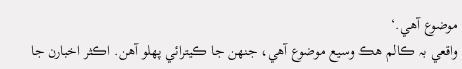موضوع آهي.‘
واقعي بہ ڪالم هڪ وسيع موضوع آهي، جنھن جا ڪيترائي پھلو آهن. اڪثر اخبارن جا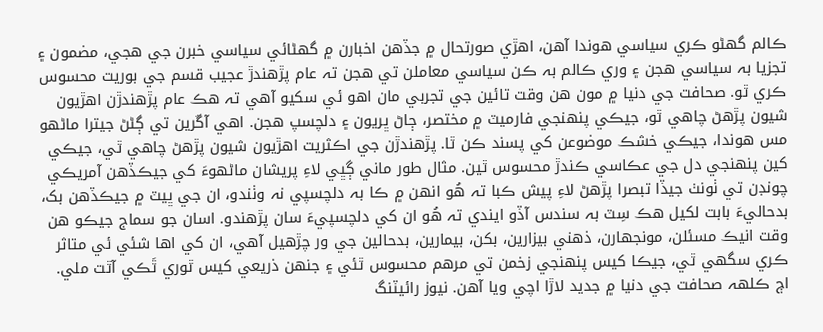ڪالم گهڻو ڪري سياسي هوندا آهن، اهڙي صورتحال ۾ جڏهن اخبارن ۾ گهڻائي سياسي خبرن جي هجي، مضمون ۽ تجزيا بہ سياسي هجن ۽ وري ڪالم بہ ڪن سياسي معاملن تي هجن تہ عام پڙهندڙ عجيب قسم جي بوريت محسوس ڪري ٿو. صحافت جي دنيا ۾ مون هن وقت تائين جي تجربي مان اهو ئي سکيو آهي تہ هڪ عام پڙهندڙن اهڙيون شيون پڙهڻ چاهي ٿو، جيڪي پنھنجي فارميٽ ۾ مختصر، ڄاڻ ڀريون ۽ دلچسپ هجن. اهي آڱرين تي ڳڻڻ جيترا ماڻھو مس هوندا، جيڪي خشڪ موضوعن کي پسند ڪن ٿا. پڙهندڙن جي اڪثريت اهڙيون شيون پڙهڻ چاهي ٿي، جيڪي کين پنھنجي دل جي عڪاسي ڪندڙ محسوس ٿين. مثال طور ماني ڳڀي لاءِ پريشان ماڻھوءَ کي جيڪڏهن آمريڪي چونڊن تي ٺونٺ جيڏا تبصرا پڙهڻ لاءِ پيش ڪبا تہ هُو انھن ۾ ڪا بہ دلچسپي نہ وٺندو، ان جي ڀيٽ ۾ جيڪڏهن بک، بدحاليءَ بابت لکيل هڪ سِٽ بہ سندس آڏو ايندي تہ هُو ان کي دلچسپيءَ سان پڙهندو. اسان جو سماج جيڪو هن وقت انيڪ مسئلن، مونجهارن، ذهني بيزارين، بکن، بيمارين، بدحالين جي ور چڙهيل آهي، ان کي اها شئي ئي متاثر ڪري سگهي ٿي، جيڪا کيس پنھنجي زخمن تي مرهم محسوس ٿئي ۽ جنھن ذريعي کيس ٿوري ٿَڪي آٿت ملي.
اڄ ڪلھہ صحافت جي دنيا ۾ جديد لاڙا اچي ويا آهن. نيوز رائيٽنگ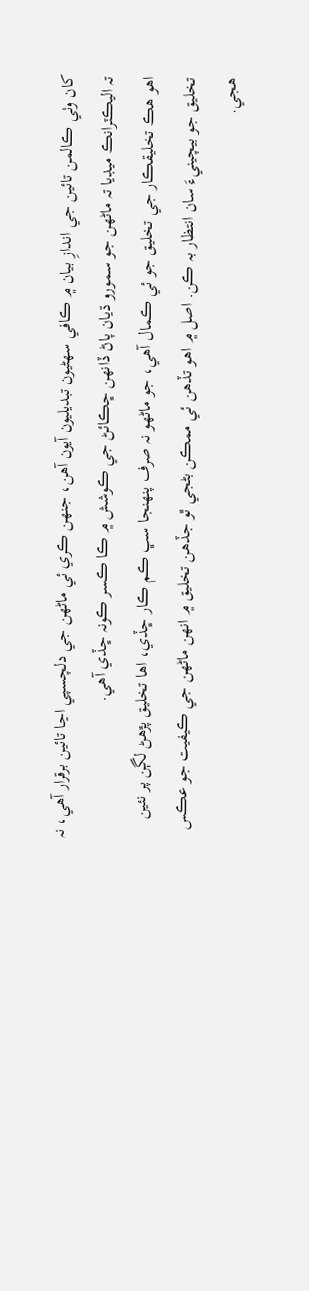کان وٺي ڪالمن تائين جي اندازِ بيان ۾ ڪافي سھڻيون تبديليون آيون آهن، جنھن ڪري ئي ماڻھن جي دلچسپي اڃا تائين برقرار آهي، نہ تہ اليڪٽرانڪ ميڊيا تہ ماڻھن جو سمورو ڌيان پاڻ ڏانھن ڇڪائڻ جي ڪوشش ۾ ڪا ڪسر ڪونہ ڇڏي آهي.
اهو هڪ تخليقڪار جي تخليق جو ئي ڪمال آهي، جو ماڻھو نہ صرف پنھنجا سڀ ڪم ڪار ڇڏي، اها تخليق پڙهڻ لڳن پر نئين تخليق جو بيچينيءَ سان انتظار بہ ڪن. اصل ۾ اهو تڏهن ئي ممڪن بڻجي ٿو جڏهن تخليق ۾ انھن ماڻھن جي ڪيفيت جو عڪس هجي.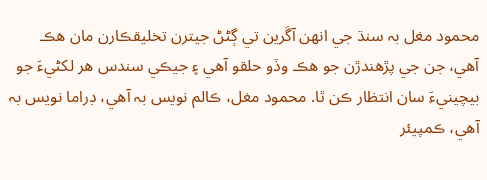محمود مغل بہ سنڌ جي انھن آڱرين تي ڳڻڻ جيترن تخليقڪارن مان هڪ آهي، جن جي پڙهندڙن جو هڪ وڏو حلقو آهي ۽ جيڪي سندس هر لکڻيءَ جو بيچينيءَ سان انتظار ڪن ٿا. محمود مغل، ڪالم نويس بہ آهي، ڊراما نويس بہ آهي، ڪمپيئر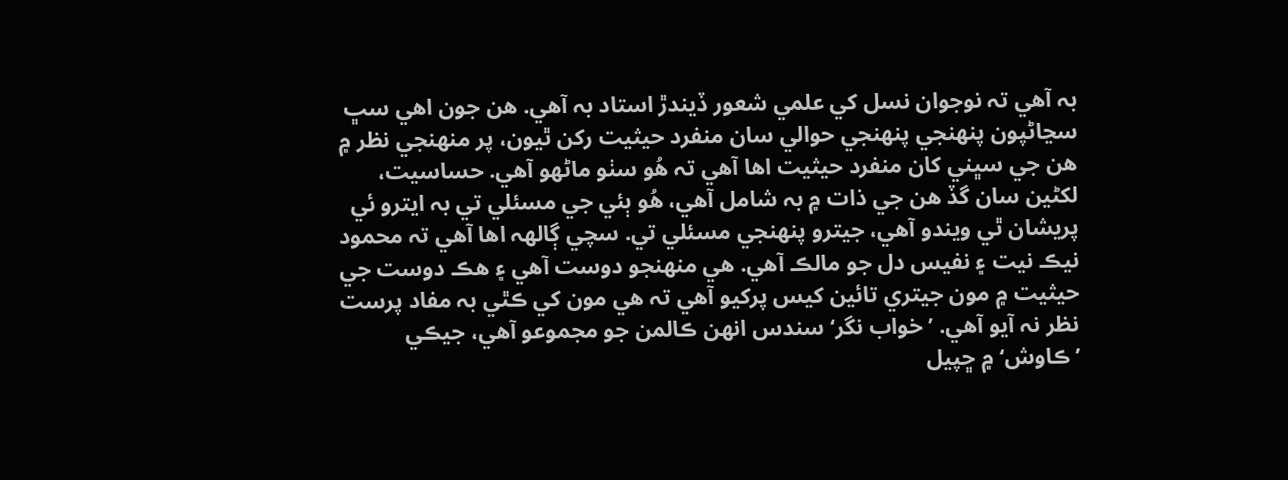بہ آهي تہ نوجوان نسل کي علمي شعور ڏيندڙ استاد بہ آهي. هن جون اهي سڀ سڃاڻپون پنھنجي پنھنجي حوالي سان منفرد حيثيت رکن ٿيون، پر منھنجي نظر ۾ هن جي سڀني کان منفرد حيثيت اها آهي تہ هُو سٺو ماڻھو آهي. حساسيت، لکڻين سان گڏ هن جي ذات ۾ بہ شامل آهي، هُو ٻئي جي مسئلي تي بہ ايترو ئي پريشان ٿي ويندو آهي، جيترو پنھنجي مسئلي تي. سچي ڳالھہ اها آهي تہ محمود نيڪ نيت ۽ نفيس دل جو مالڪ آهي. هي منھنجو دوست آهي ۽ هڪ دوست جي حيثيت ۾ مون جيتري تائين کيس پرکيو آهي تہ هي مون کي ڪٿي بہ مفاد پرست نظر نہ آيو آهي. ’خواب نگر‘ سندس انھن ڪالمن جو مجموعو آهي، جيڪي ’ڪاوش‘ ۾ ڇپيل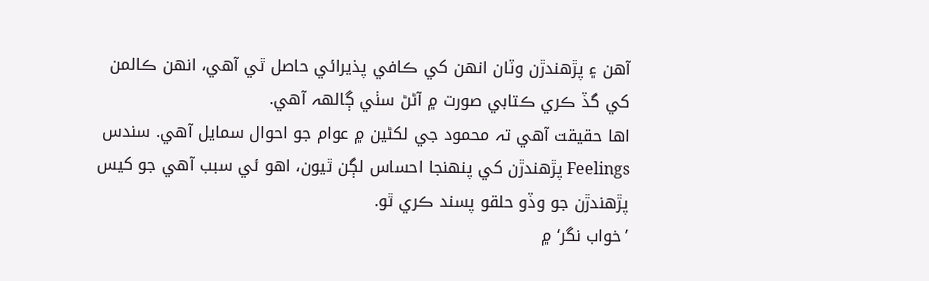آهن ۽ پڙهندڙن وٽان انھن کي ڪافي پذيرائي حاصل ٿي آهي، انھن ڪالمن کي گڏ ڪري ڪتابي صورت ۾ آڻڻ سٺي ڳالھہ آهي.
اها حقيقت آهي تہ محمود جي لکڻين ۾ عوام جو احوال سمايل آهي. سندس Feelings پڙهندڙن کي پنھنجا احساس لڳن ٿيون، اهو ئي سبب آهي جو کيس پڙهندڙن جو وڏو حلقو پسند ڪري ٿو.
’خواب نگر‘ ۾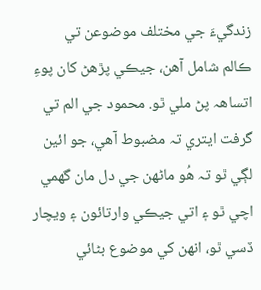زندگيءَ جي مختلف موضوعن تي ڪالم شامل آهن، جيڪي پڙهڻ کان پوءِ اتساھہ پڻ ملي ٿو. محمود جي الم تي گرفت ايتري تہ مضبوط آهي، جو ائين لڳي ٿو تہ هُو ماڻھن جي دل مان گهمي اچي ٿو ۽ اتي جيڪي وارتائون ۽ ويچار ڏسي ٿو، انھن کي موضوع بڻائي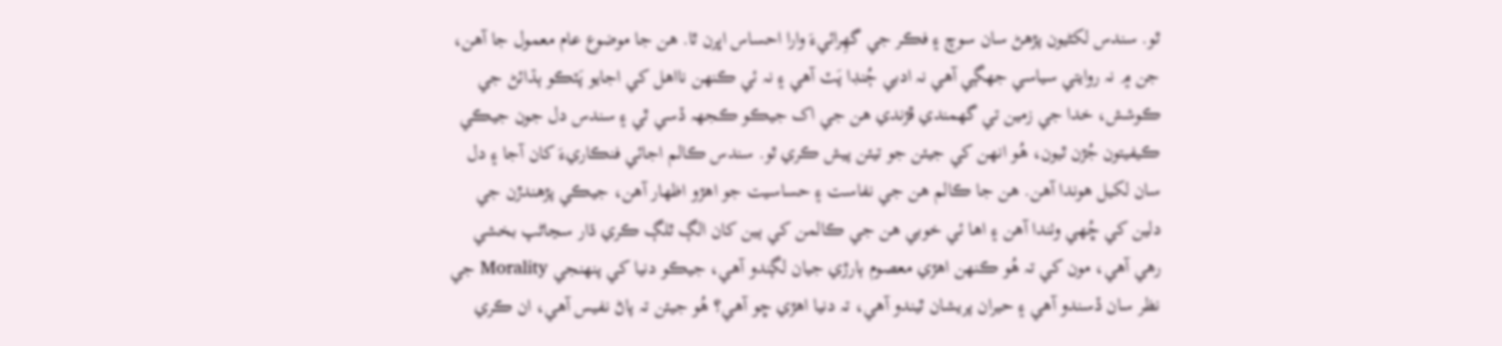ٿو. سندس لکڻيون پڙهڻ سان سوچ ۽ فڪر جي گهِرائيءَ وارا احساس اڀرن ٿا. هن جا موضوع عام معمول جا آهن، جن ۾ نہ روايتي سياسي جهڳي آهي نہ ادبي ڄُنڊا پَٽ آهي ۽ نہ ئي ڪنھن نااهل کي اجايو پَٽڪو ٻڌائڻ جي ڪوشش، خدا جي زمين تي گهمندي ڦڙندي هن جي اک جيڪو ڪجهہ ڏسي ٿي ۽ سندس دل جون جيڪي ڪيفيتون جُڙن ٿيون، هُو انھن کي جيئن جو تيئن پيش ڪري ٿو. سندس ڪالم اجائي فنڪاريءَ کان آجا ۽ دل سان لکيل هوندا آهن. هن جا ڪالم هن جي نفاست ۽ حساسيت جو اهڙو اظھار آهن، جيڪي پڙهندڙن جي دلين کي ڇُهي وٺندا آهن ۽ اها ئي خوبي هن جي ڪالمن کي ٻين کان الڳ ٿلڳ ڪري ڌار سڃاڻپ بخشي رهي آهي، مون کي تہ هُو ڪنھن اهڙي معصوم ٻارڙي جيان لڳندو آهي، جيڪو دنيا کي پنھنجي Morality جي نظر سان ڏسندو آهي ۽ حيران پريشان ٿيندو آهي، تہ دنيا اهڙي ڇو آهي؟ هُو جيئن تہ پاڻ نفيس آهي، ان ڪري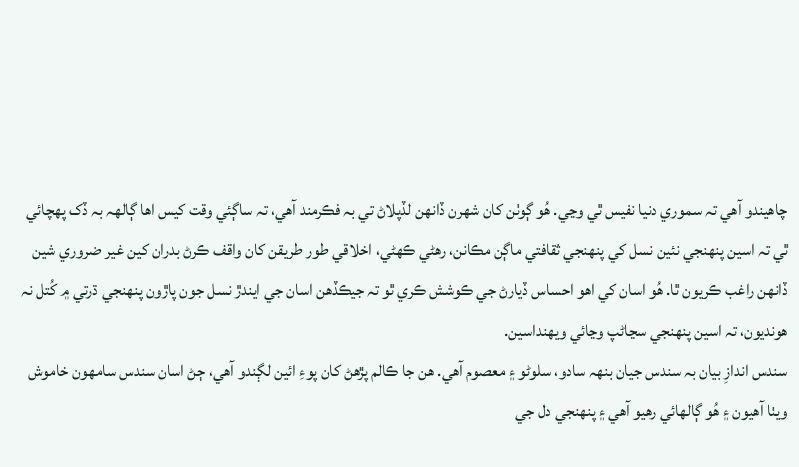چاهيندو آهي تہ سموري دنيا نفيس ٿي وڃي. هُو ڳوٺن کان شھرن ڏانھن لڏپلاڻ تي بہ فڪرمند آهي، تہ ساڳئي وقت کيس اها ڳالھہ بہ ڏک پھچائي ٿي تہ اسين پنھنجي نئين نسل کي پنھنجي ثقافتي ماڳن مڪانن، رهڻي ڪھڻي، اخلاقي طور طريقن کان واقف ڪرڻ بدران کين غير ضروري شين ڏانھن راغب ڪريون ٿا. هُو اسان کي اهو احساس ڏيارڻ جي ڪوشش ڪري ٿو تہ جيڪڏهن اسان جي ايندڙ نسل جون پاڙون پنھنجي ڌرتي ۾ کُتل نہ هونديون، تہ اسين پنھنجي سڃاڻپ وڃائي ويھنداسين.
سندس اندازِ بيان بہ سندس جيان بنھہ سادو، سلوڻو ۽ معصوم آهي. هن جا ڪالم پڙهڻ کان پوءِ ائين لڳندو آهي، ڄڻ اسان سندس سامھون خاموش ويٺا آهيون ۽ هُو ڳالھائي رهيو آهي ۽ پنھنجي دل جي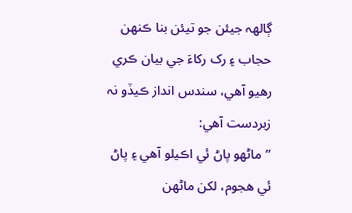ڳالھہ جيئن جو تيئن بنا ڪنھن حجاب ۽ رک رکاءَ جي بيان ڪري رهيو آهي، سندس انداز ڪيڏو نہ زبردست آهي:
”ماڻھو پاڻ ئي اڪيلو آهي ۽ پاڻ ئي هجوم، لکن ماڻھن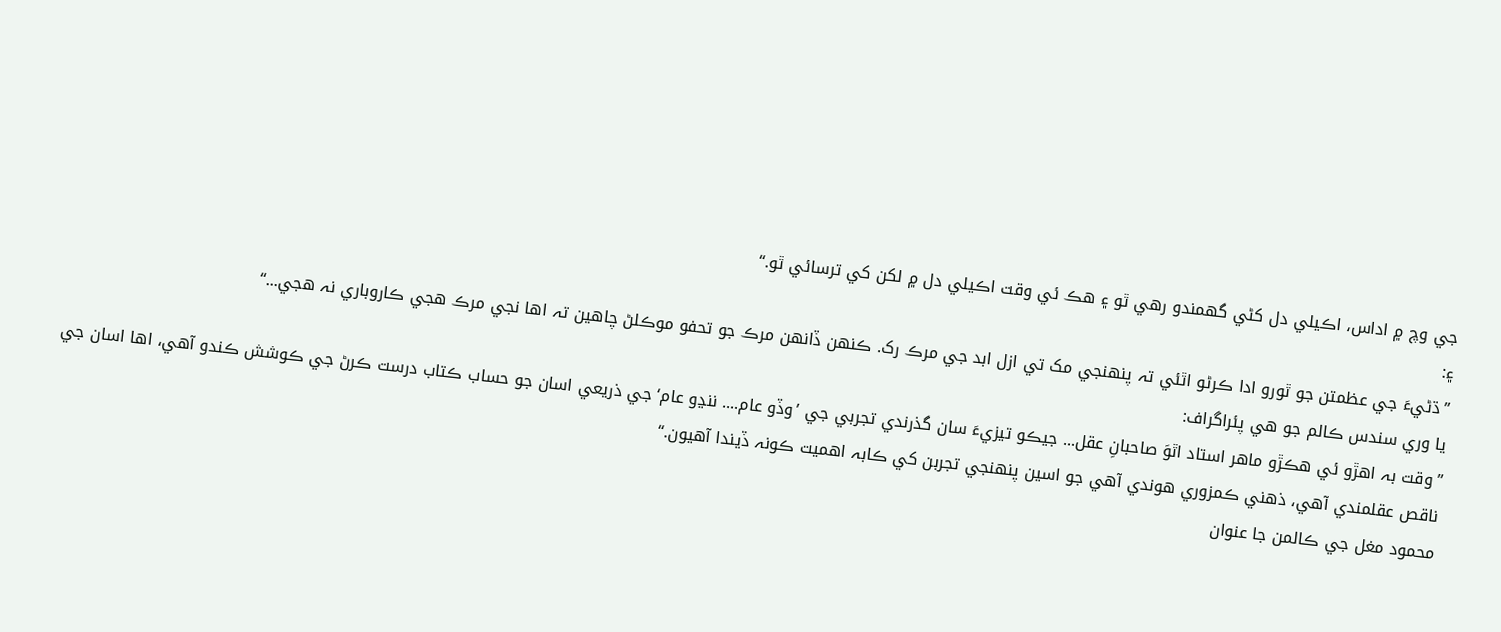جي وچ ۾ اداس، اڪيلي دل کڻي گهمندو رهي ٿو ۽ هڪ ئي وقت اڪيلي دل ۾ لکن کي ترسائي ٿو.“
۽:
”ڌڻيءَ جي عظمتن جو ٿورو ادا ڪرڻو اٿئي تہ پنھنجي مک تي ازل ابد جي مرڪ رک. ڪنھن ڏانھن مرڪ جو تحفو موڪلڻ چاهين تہ اها نجي مرڪ هجي ڪاروباري نہ هجي...“
يا وري سندس ڪالم جو هي پئراگراف:
”وقت بہ اهڙو ئي هڪڙو ماهر استاد اٿوَ صاحبانِ عقل... جيڪو تيزيءَ سان گذرندي تجربي جي ’وڏو عام.... ننڍو عام‘ جي ذريعي اسان جو حساب ڪتاب درست ڪرڻ جي ڪوشش ڪندو آهي، اها اسان جي ناقص عقلمندي آهي، ذهني ڪمزوري هوندي آهي جو اسين پنھنجي تجربن کي ڪابہ اهميت ڪونہ ڏيندا آهيون.“
محمود مغل جي ڪالمن جا عنوان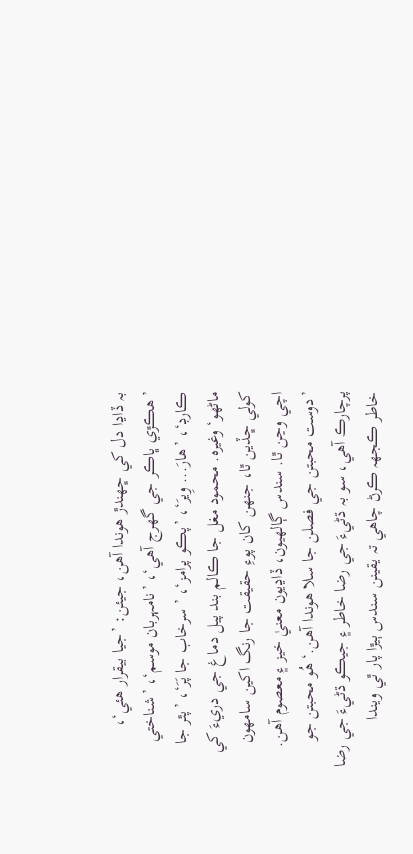بہ ڏاڍا دل کي ڇھندڙ هوندا آهن، جيئن: ’جيا بيقرار هئي‘، ’هڪڙي ڀاڪر جي گهرج آهي‘، ’نامہربان موسم‘، ’شناختي ڪارڊ‘، ’هارَ... وِيرَ‘، ’پڪو پرامز‘، ’سرخاب جا پَرَ‘، ’پٿر جا ماڻھو‘ وغيرہ. محمود مغل جا ڪالم بند پيل دماغ جي دريءَ کي کولي ڇڏين ٿا، جنھن کان پوءِ حقيقت جا رنگ اکين سامھون اچي وڃن ٿا. سندس ڳالھيون، ڏاڍيون معنيٰ خيز ۽ معصوم آهن. ’دوست محبتن جي فصلن جا سلا هوندا آهن.‘ هُو محبتن جو پرچارڪ آهي، سو بہ ڌڻيءَ جي رضا خاطر ۽ جيڪو ڌڻيءَ جي رضا خاطر ڪجهہ ڪرڻ چاهي تہ يقينن سندس ٻيڙا پار ٿي ويندا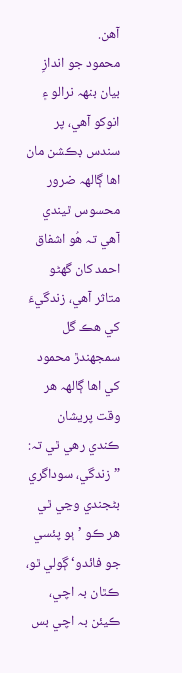آهن.
محمود جو اندازِ بيان بنھہ نرالو ۽ انوکو آهي، پر سندس ڊڪشن مان اها ڳالھہ ضرور محسوس ٿيندي آهي تہ هُو اشفاق احمد کان گهڻو متاثر آهي، زندگيءَ کي هڪ گل سمجهندڙ محمود کي اها ڳالھہ هر وقت پريشان ڪندي رهي ٿي تہ:
”زندگي، سوداگري بڻجندي وڃي ٿي هر ڪو ’ٻو پئسي جو فائدو‘ ڳولي ٿو، ڪٿان بہ اچي، ڪيئن بہ اچي بس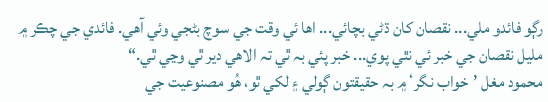رڳو فائدو ملي... نقصان کان ڌڻي بچائي... اها ئي وقت جي سوچ بڻجي وئي آهي. فائدي جي چڪر ۾ مليل نقصان جي خبر ئي نٿي پوي... خبر پئي بہ ٿي تہ الاهي دير ٿي وڃي ٿي.“
محمود مغل ’خواب نگر‘ ۾ بہ حقيقتون ڳولي ۽ لکي ٿو، هُو مصنوعيت جي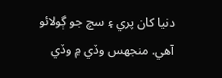دنيا کان پري ۽ سچ جو ڳولائو آهي. منجهس وڏي ۾ وڏي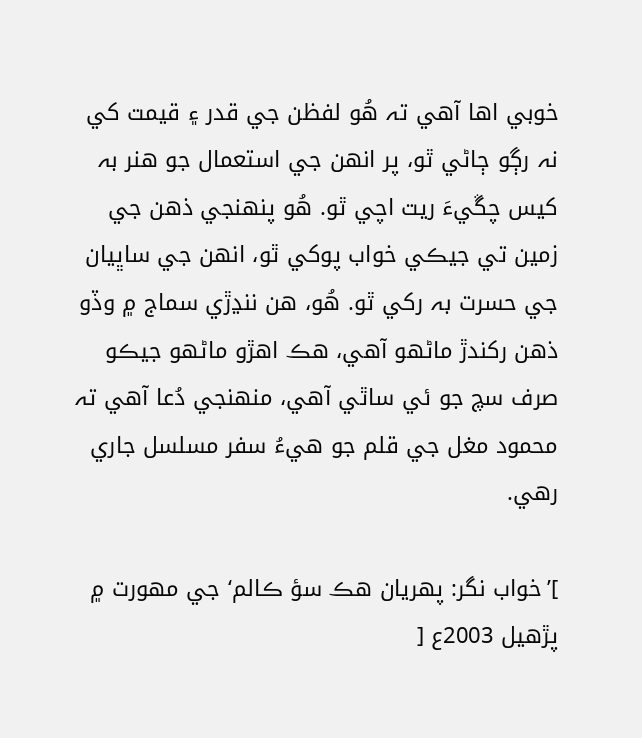خوبي اها آهي تہ هُو لفظن جي قدر ۽ قيمت کي نہ رڳو ڄاڻي ٿو، پر انھن جي استعمال جو هنر بہ کيس چڱيءَ ريت اچي ٿو. هُو پنھنجي ذهن جي زمين تي جيڪي خواب پوکي ٿو، انھن جي ساڀيان جي حسرت بہ رکي ٿو. هُو، هن ننڍڙي سماج ۾ وڏو ذهن رکندڙ ماڻھو آهي، هڪ اهڙو ماڻھو جيڪو صرف سچ جو ئي ساٿي آهي، منھنجي دُعا آهي تہ محمود مغل جي قلم جو هيءُ سفر مسلسل جاري رهي.

]’خواب نگر: پھريان هڪ سؤ ڪالم‘ جي مھورت ۾ پڙهيل 2003ع [